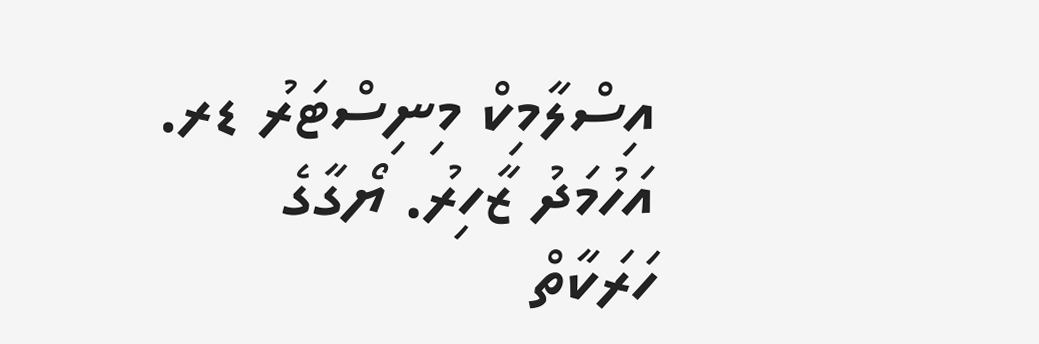އިސްލާމިކް މިނިސްޓަރު ޑރ. އަހުމަދު ޒާހިރު. ޔޯގާގެ ހަރަކާތް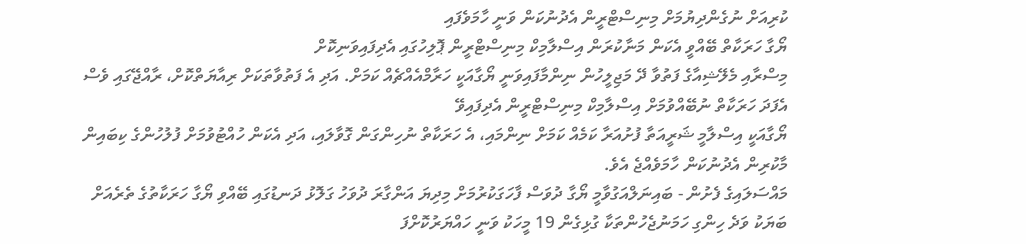ކުރިއަށް ނުގެންދިޔުމަށް މިނިސްޓްރީން އެދުނުކަން ވަނީ ހާމަވެފައި
ޔޯގާ ހަރަކާތް ބޭއްވީ އެކަން މަނާކުރަން އިސްލާމިކް މިނިސްޓްރީން ޕޮލިހުގައި އެދިފައިވަނިކޮށް
މިސްރާއި މެލޭޝިއާގެ ފަތުވާ ދޭ މަޖިލީހުން ނިންމާފައިވަނީ ޔޯގާއަކީ ހަރާމްއެއްޗެއް ކަމަށް. އަދި އެ ފަތުވާތަކަށް ރިއާޔަތްކޮށް، ރާއްޖޭގައި ވެސް އެފަދަ ހަރަކާތް ނުބޭއްވުމަށް އިސްލާމިކް މިނިސްޓްރީން އެދިފައިވޭ
ޔޯގާއަކީ އިސްލާމީ ޝަރީއަތާ ފުށުއަރާ ކަމެއް ކަމަށް ނިންމައި، އެ ހަރަކާތް ނުހިންގަން ގޮވާލައި، އަދި އެކަން ހުއްޓުވުމަށް ފުލުހުންގެ ކިބައިން މާކުރިން އެދުނުކަން ހާމަވެއްޖެ އެވެ.
މައްސަލައިގެ ފެށުން - ބައިނަލްއަގުވާމީ ޔޯގާ ދުވަސް ފާހަގަކުރުމަށް މިދިޔަ އަންގާރަ ދުވަހު ގަލޮޅު ދަނޑުގައި ބޭއްވި ޔޯގާ ހަރަކާތުގެ ތެރެއަށް ބަޔަކު ވަދެ ހިންގި ހަމަނުޖެހުންތަކާ ގުޅިގެން 19 މީހަކު ވަނީ ހައްޔަރުކޮށްފަ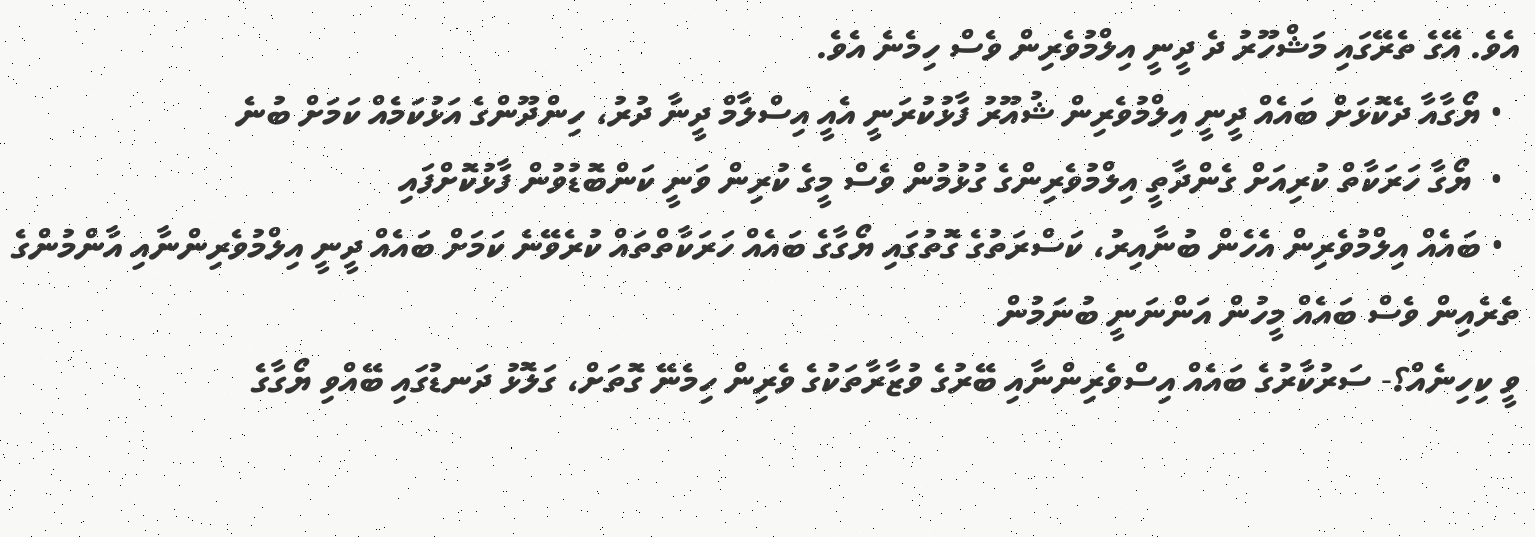އެވެ. އޭގެ ތެރޭގައި މަޝްހޫރު ދެ ދީނީ އިލްމުވެރިން ވެސް ހިމެނެ އެވެ.
  • ޔޯގާއާ ދެކޮޅަށް ބައެއް ދީނީ އިލްމުވެރިން ޝުއޫރު ފާޅުކުރަނީ އެއީ އިސްލާމް ދީނާ ދުރު، ހިންދޫންގެ އަޅުކަމެއް ކަމަށް ބުނެ
  •  ޔޯގާ ހަރަކާތް ކުރިއަށް ގެންދާތީ އިލްމުވެރިންގެ ގުޅުމުން ވެސް މީގެ ކުރިން ވަނީ ކަންބޮޑުވުން ފާޅުކޮށްފައި
  • ބައެއް އިލްމުވެރިން އެހެން ބުނާއިރު، ކަސްރަތުގެ ގޮތުގައި ޔޯގާގެ ބައެއް ހަރަކާތްތައް ކުރެވޭނެ ކަމަށް ބައެއް ދީނީ އިލްމުވެރިންނާއި އާންމުންގެ ތެރެއިން ވެސް ބައެއް މީހުން އަންނަނީ ބުނަމުން
ވީ ކިހިނެއް؟- ސަރުކާރުގެ ބައެއް އިސްވެރިންނާއި ބޭރުގެ ވުޒާރާތަކުގެ ވެރިން ހިމެނޭ ގޮތަށް، ގަލޮޅު ދަނޑުގައި ބޭއްވި ޔޯގާގެ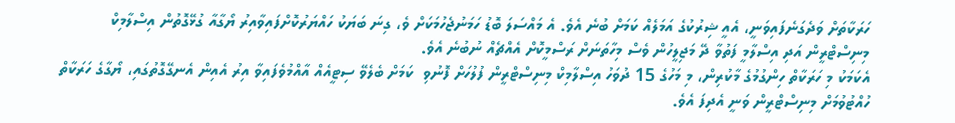ހަރަކާތަށް ވަދެގަނެފައިވަނީ، އެއީ ޝިރުކުގެ އަމަލެއް ކަމަށް ބުނެ އެވެ. އެ މައްސަލަ ބޮޑު ހަމަނުޖެހުމަކަށް ވެ، ގިނަ ބަޔަކު ހައްޔަރުކޮށްފައިވާއިރު ޔޯގާއާ ގުޅޭގޮތުން އިސްލާމިކް މިނިސްޓްރީން އަދި އިސްލާމީ ފަތުވާ ދޭ މަޖިލީހުން ވެސް މިހާތަނަށް ރަސްމީކޮށް އެއްޗެއް ނުބުނެ އެވެ.
އެކަމަކު މި ހަރަކާތް ހިންގުމުގެ މާކުރިން، މި މަހުގެ 15 ދުވަހު އިސްލާމިކް މިނިސްޓްރީން ފުލުހަށް ފޮނުވި  ކަމަށް ބެލެވޭ ސިޓީއެއް އާއްމުވެފައިވާ އިރު އެއިން އެނގޭގޮތުގައި، ޔޯގާގެ ހަރަކާތް ހުއްޓުވުމަށް މިނިސްޓްރީން ވަނީ އެދިފަ އެވެ.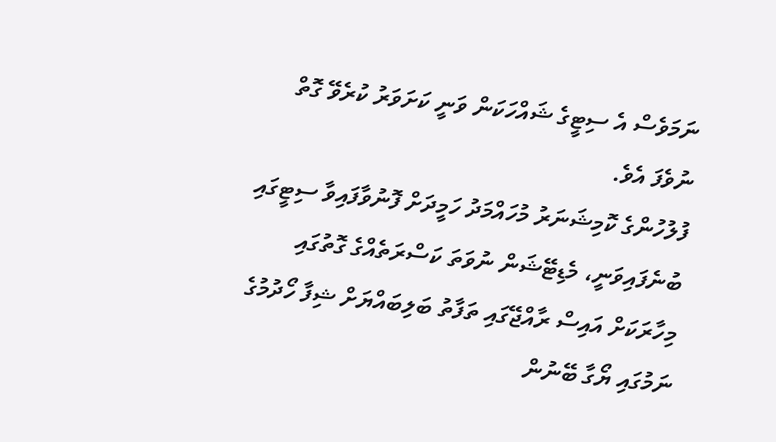ނަމަވެސް އެ ސިޓީގެ ޝައްހަކަން ވަނީ ކަށަވަރު ކުރެވޭ ގޮތް ނުވެފަ އެވެ.
ފުލުހުންގެ ކޮމިޝަނަރު މުހައްމަދު ހަމީދަށް ފޮނުވާފައިވާ ސިޓީގައި ބުނެފައިވަނީ، މެޑިޓޭޝަން ނުވަތަ ކަސްރަތެއްގެ ގޮތުގައި މިހާރަކަށް އައިސް ރާއްޖޭގައި ތަފާތު ބަލިބައްޔަށް ޝިފާ ހޯދުމުގެ ނަމުގައި ޔޯގާ ބޭނުން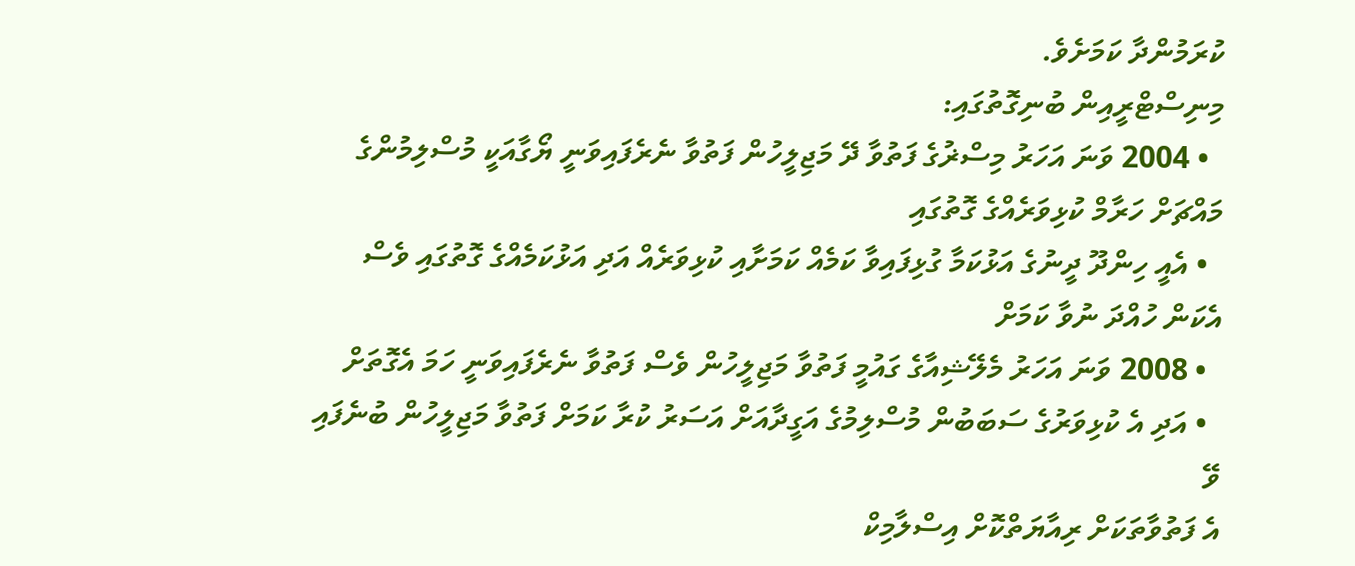ކުރަމުންދާ ކަމަށެވެ.
މިނިސްޓްރީއިން ބުނިގޮތުގައި:
  • 2004 ވަނަ އަހަރު މިސްޜުގެ ފަތުވާ ދޭ މަޖިލީހުން ފަތުވާ ނެރެފައިވަނީ ޔޯގާއަކީ މުސްލިމުންގެ މައްޗަށް ހަރާމް ކުޅިވަރެއްގެ ގޮތުގައި
  • އެއީ ހިންދޫ ދީނުގެ އަޅުކަމާ ގުޅިފައިވާ ކަމެއް ކަމަށާއި ކުޅިވަރެއް އަދި އަޅުކަމެއްގެ ގޮތުގައި ވެސް އެކަން ހުއްދަ ނުވާ ކަމަށް
  • 2008 ވަނަ އަހަރު މެލޭޝިއާގެ ގައުމީ ފަތުވާ މަޖިލީހުން ވެސް ފަތުވާ ނެރެފައިވަނީ ހަމަ އެގޮތަށް
  • އަދި އެ ކުޅިވަރުގެ ސަބަބުން މުސްލިމުގެ އަގީދާއަށް އަސަރު ކުރާ ކަމަށް ފަތުވާ މަޖިލީހުން ބުނެފައި ވޭ
އެ ފަތުވާތަކަށް ރިއާޔަތްކޮށް އިސްލާމިކް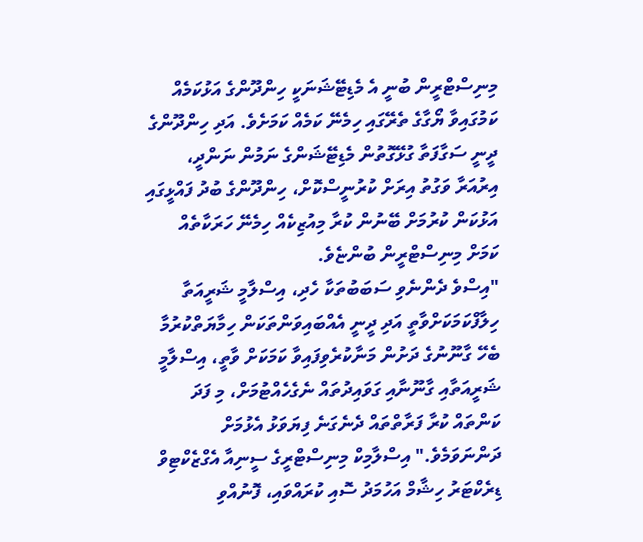މިނިސްޓްރީން ބުނީ އެ މެޑިޓޭޝަނަކީ ހިންދޫންގެ އަޅުކަމެއް ކަމުގައިވާ ޔޯގާގެ ތެރޭގައި ހިމެނޭ ކަމެއް ކަމަށެވެ. އަދި ހިންދޫންގެ ދީނީ ސަގާފަތާ ގުޅޭގޮތުން މެޑިޓޭޝަންގެ ނަމުން ނަންދީ، އިރުއަރާ ވަގުތު އިރަށް ކުރުނީސްކޮށް، ހިންދޫންގެ ބުދު ފައްޅީގައި އަޅުކަން ކުރުމަށް ބޭނުން ކުރާ މިއުޒިކެއް ހިމެނޭ ހަރަކާތެއް ކަމަށް މިނިސްޓްރީން ބުންޏެވެ.
"އިސްވެ ދެންނެވި ސަބަބުތަކާ ހެދި، އިސްލާމީ ޝަރީއަތާ ހިލާފްކަމަކަށްވާތީ އަދި ދީނީ އެއްބައިވަންތަކަން ހިމާޔަތްކުރުމާ ބެހޭ ގާނޫނުގެ ދަށުން މަނާކުރެވިފައިވާ ކަމަކަށް ވާތީ، އިސްލާމީ ޝަރީއަތާއި ގާނޫނާއި ގަވައިދުތައް ނެގެހެއްޓުމަށް، މި ފަދަ ކަންތައް ކުރާ ފަރާތްތައް ދެނެގަނެ ފިޔަވަޅު އެޅުމަށް ދަންނަވަމެވެ." އިސްލާމިކް މިނިސްޓްރީގެ ސީނިއާ އެގްޒެކްޓިވް ޑިރެކްޓަރު ހިޝާމް އަހުމަދު ސޮއި ކުރައްވައި، ފޮނުއްވި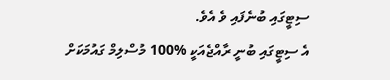ސިޓީގައި ބުނެފައި ވެ އެވެ.
އެ ސިޓީގައި ބުނީ ރާއްޖެއަކީ %100 މުސްލިމް ގައުމަކަށް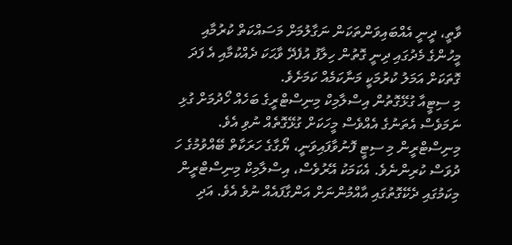ވާތީ، ދީނީ އެއްބައިވަންތަކަން ނަގާލުމަށް މަސައްކަތް ކުރުމާއި މީހުންގެ މެދުގައި ދިނީ ގޮތުން ހިލާފު އުފެދޭ ވާޙަކަ ދެއްކުމާއި އެ ފަދަ ގޮތަކަށް އަމަލު ކުރުމަކީ މަނާކަމެއް ކަމަށެވެ.
މި ސިޓީއާ ގުޅޭގޮތުން އިސްލާމިކް މިނިސްޓްރީގެ ބަހެއް ހޯދުމަށް ގުޅި ނަމަވެސް އެތަނުގެ އެއްވެސް މީހަކަށް ގުޅޭގޮތެއް ނުވި އެވެ.
މިނިސްޓްރީން މި ސިޓީ ފޮނުވާފައިވަނީ، ޔޯގާގެ ހަރަކާތް ބޭއްވުމުގެ ހަ ދުވަސް ކުރިންނެވެ. އެކަމަކު އޭރުވެސް، އިސްލާމިކް މިނިސްޓްރީން މިކަމުގައި ދެކޭގޮތުގައި އާއްމުންނަށް އަންގާފައެއް ނުވެ އެވެ. އަދި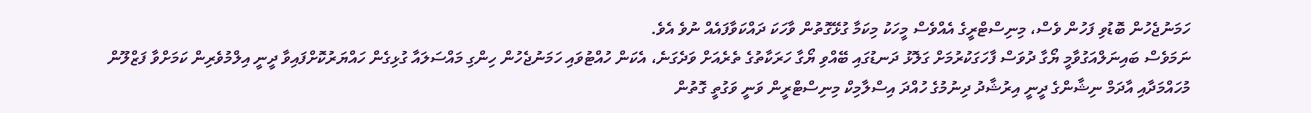ހަމަނުޖެހުން ބޮޑުވި ފަހުން ވެސް، މިނިސްޓްރީގެ އެއްވެސް މީހަކު މިކަމާ ގުޅޭގޮތުން ވާހަކަ ދައްކަވާފައެއް ނުވެ އެވެ.
ނަމަވެސް ބައިނަލްއަގުވާމީ ޔޯގާ ދުވަސް ފާހަގަކުރުމަށް ގަލޮޅު ދަނޑުގައި ބޭއްވި ޔޯގާ ހަރަކާތުގެ ތެރެއަށް ވަދެގަނެ، އެކަން ހުއްޓުވައި ހަމަނުޖެހުން ހިންގި މައްސަލައާ ގުޅިގެން ހައްޔަރުކޮށްފައިވާ ދީނީ އިލްމުވެރިން ކަމަށްވާ ފަޒްލޫން މުހައްމަދާއި އާދަމް ނިޝާންގެ ދީނީ އިރުޝާދު ދިނުމުގެ ހުއްދަ އިސްލާމިކް މިނިސްޓްރީން ވަނީ ވަގުތީ ގޮތުން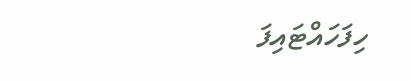ހިފަހައްޓައިފަ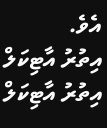އެވެ.
އިތުރު އާޓިކަލް
އިތުރު އާޓިކަލް